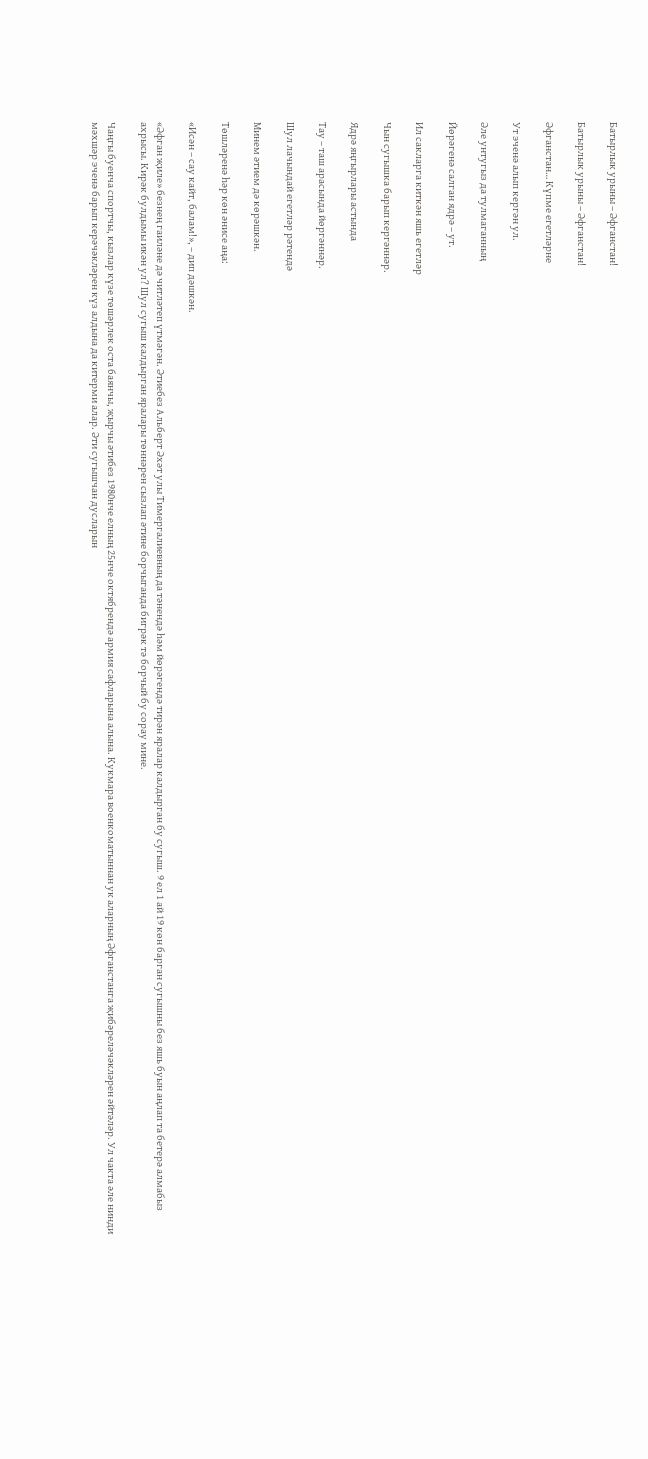Батырлык урыны – Әфганстан!

Батырлык урыны – Әфганстан!

Әфганстан… Күпме егетләрне

Ут эченә алып кергән ул.

Әле унтугыз да тулмаганның

Йөрәгенә салган ядрә – ут.

Ил сакларга киткән яшь егетләр

Чын сугышка барып кергәннәр.

Ядрә яңгырлары астында

Тау – таш арасында йөргәннәр.

Шул лачындай егетләр рәтендә

Минем әтием дә көрәшкән.

Төшләренә һәр көн әнисе аңа:

«Исән – сау кайт, балам!», – дип дәшкән.

«Әфган җиле» безнең гаиләне дә читләтеп үтмәгән. Әтиебез Альберт Әхәт улы Тимергалиевның да тәнендә һәм йөрәгендә тирән яралар калдырган бу сугыш. 9 ел 1 ай 19 көн барган сугышны без яшь буын аңлап та бетерә алмабыз ахрысы. Кирәк булдымы икән ул? Шул сугыш калдырган яралары төннәрен сызлап әтине борчыганда бигрәк тә борчый бу сорау мине.

Чаңгы буенча спортчы, кызлар күзе төшәрлек оста баянчы, җырчы әтибез 1980нче елның 25нче октябрендә армия сафларына алына. Кукмара военкоматыннан ук аларның Әфганстанга җибәреләчәкләрен әйтәләр. Ул чакта әле нинди мәхшәр эченә барып керәчәкләрен күз алдына да китерми алар. Әти сугышчан дусларын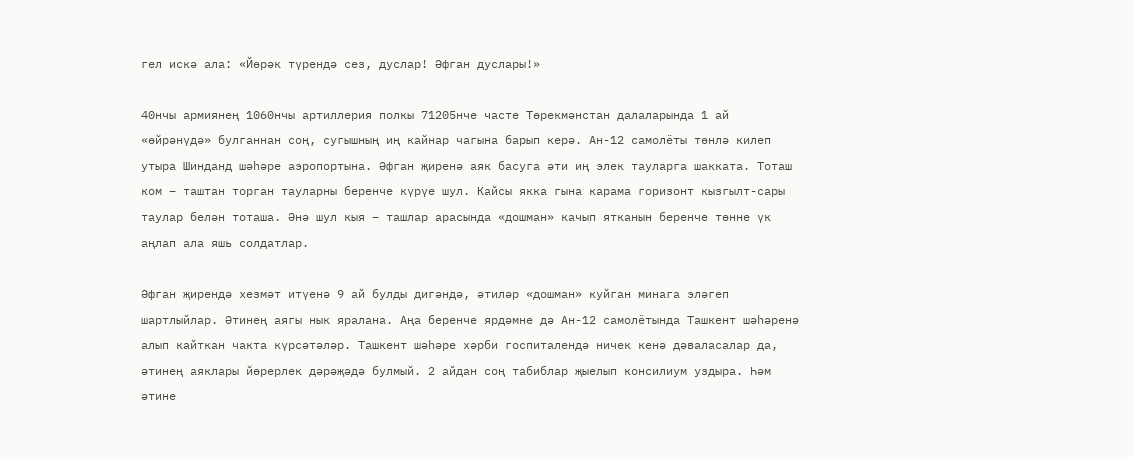гел искә ала: «Йөрәк түрендә сез, дуслар! Әфган дуслары!»

40нчы армиянең 1060нчы артиллерия полкы 71205нче часте Төрекмәнстан далаларында 1 ай «өйрәнүдә» булганнан соң, сугышның иң кайнар чагына барып керә. Ан-12 самолёты төнлә килеп утыра Шинданд шәһәре аэропортына. Әфган җиренә аяк басуга әти иң элек тауларга шакката. Тоташ ком – таштан торган тауларны беренче күрүе шул. Кайсы якка гына карама горизонт кызгылт-сары таулар белән тоташа. Әнә шул кыя – ташлар арасында «дошман» качып ятканын беренче төнне үк аңлап ала яшь солдатлар.

Әфган җирендә хезмәт итүенә 9 ай булды дигәндә, әтиләр «дошман» куйган минага эләгеп шартлыйлар. Әтинең аягы нык яралана. Аңа беренче ярдәмне дә Ан-12 самолётында Ташкент шәһәренә алып кайткан чакта күрсәтәләр. Ташкент шәһәре хәрби госпиталендә ничек кенә дәваласалар да, әтинең аяклары йөрерлек дәрәҗәдә булмый. 2 айдан соң табиблар җыелып консилиум уздыра. Һәм әтине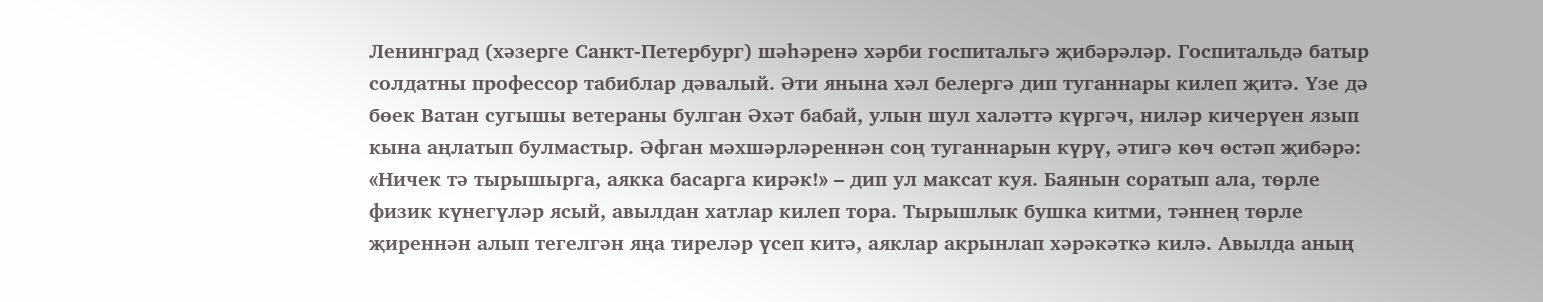Ленинград (хәзерге Санкт-Петербург) шәһәренә хәрби госпитальгә җибәрәләр. Госпитальдә батыр солдатны профессор табиблар дәвалый. Әти янына хәл белергә дип туганнары килеп җитә. Үзе дә бөек Ватан сугышы ветераны булган Әхәт бабай, улын шул халәттә күргәч, ниләр кичерүен язып кына аңлатып булмастыр. Әфган мәхшәрләреннән соң туганнарын күрү, әтигә көч өстәп җибәрә: «Ничек тә тырышырга, аякка басарга кирәк!» – дип ул максат куя. Баянын соратып ала, төрле физик күнегүләр ясый, авылдан хатлар килеп тора. Тырышлык бушка китми, тәннең төрле җиреннән алып тегелгән яңа тиреләр үсеп китә, аяклар акрынлап хәрәкәткә килә. Авылда аның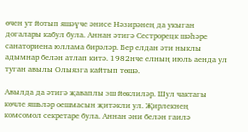өчен ут йотып яшәүче әнисе Нәзирәнең да укыган догалары кабул була. Аннан әтигә Сестрорецк шәһәре санаториена юллама бирәләр. Бер елдан әти ныклы адымнар белән атлап китә. 1982нче елның июль аенда ул туган авылы Олыязга кайтып төшә.

Авылда да әтигә җаваплы эш йөклиләр. Шул чактагы көчле яшьләр оешмасын җитәкли ул. Җирлекнең комсомол секретаре була. Аннан әни белән гаилә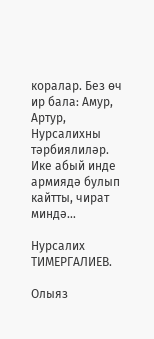коралар. Без өч ир бала: Амур, Артур, Нурсалихны тәрбиялиләр. Ике абый инде армиядә булып кайтты, чират миндә…

Нурсалих ТИМЕРГАЛИЕВ.

Олыяз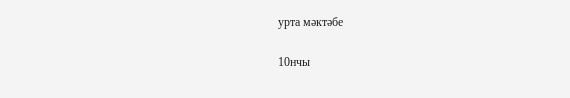урта мәктәбе

10нчы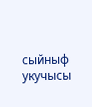сыйныф укучысы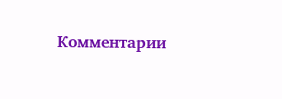Комментарии